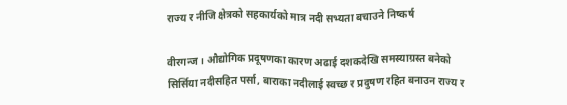राज्य र नीजि क्षेत्रको सहकार्यको मात्र नदी सभ्यता बचाउने निष्कर्ष

वीरगन्ज । औद्योगिक प्रदूषणका कारण अढाई दशकदेखि समस्याग्रस्त बनेको सिर्सिया नदीसहित पर्सा, बाराका नदीलाई स्वच्छ र प्रदुषण रहित बनाउन राज्य र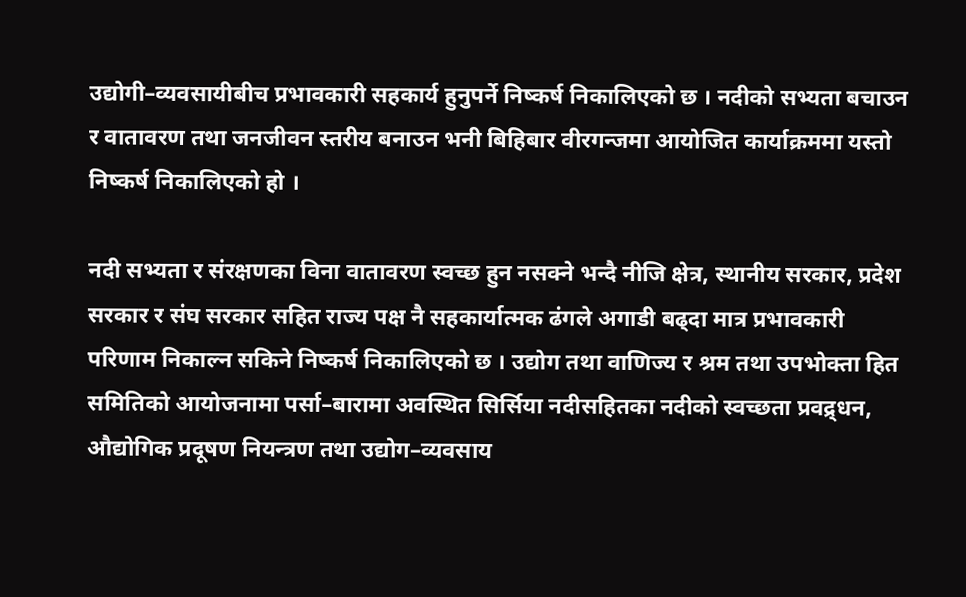उद्योगी–व्यवसायीबीच प्रभावकारी सहकार्य हुनुपर्ने निष्कर्ष निकालिएको छ । नदीको सभ्यता बचाउन र वातावरण तथा जनजीवन स्तरीय बनाउन भनी बिहिबार वीरगन्जमा आयोजित कार्याक्रममा यस्तो निष्कर्ष निकालिएको हो ।

नदी सभ्यता र संरक्षणका विना वातावरण स्वच्छ हुन नसक्ने भन्दै नीजि क्षेत्र, स्थानीय सरकार, प्रदेश सरकार र संघ सरकार सहित राज्य पक्ष नै सहकार्यात्मक ढंगले अगाडी बढ्दा मात्र प्रभावकारी परिणाम निकाल्न सकिने निष्कर्ष निकालिएको छ । उद्योग तथा वाणिज्य र श्रम तथा उपभोक्ता हित समितिको आयोजनामा पर्सा–बारामा अवस्थित सिर्सिया नदीसहितका नदीको स्वच्छता प्रवद्र्धन, औद्योगिक प्रदूषण नियन्त्रण तथा उद्योग–व्यवसाय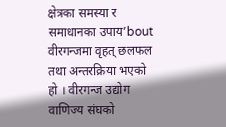क्षेत्रका समस्या र समाधानका उपाय’bout वीरगन्जमा वृहत् छलफल तथा अन्तरक्रिया भएको हो । वीरगन्ज उद्योग वाणिज्य संघको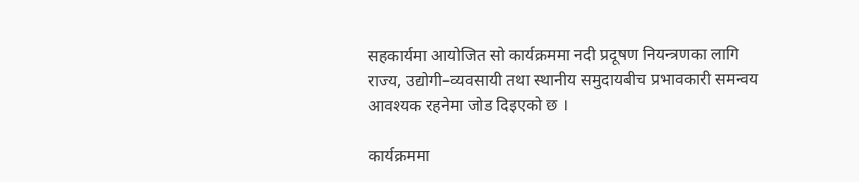सहकार्यमा आयोजित सो कार्यक्रममा नदी प्रदूषण नियन्त्रणका लागि राज्य, उद्योगी–व्यवसायी तथा स्थानीय समुदायबीच प्रभावकारी समन्वय आवश्यक रहनेमा जोड दिइएको छ ।

कार्यक्रममा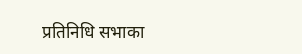प्रतिनिधि सभाका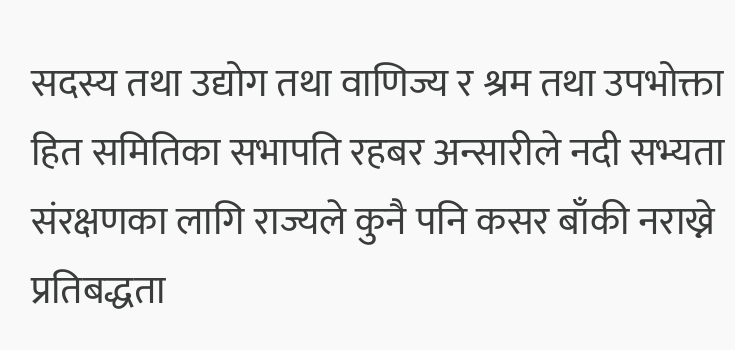सदस्य तथा उद्योग तथा वाणिज्य र श्रम तथा उपभोक्ता हित समितिका सभापति रहबर अन्सारीले नदी सभ्यता संरक्षणका लागि राज्यले कुनै पनि कसर बाँकी नराख्ने प्रतिबद्धता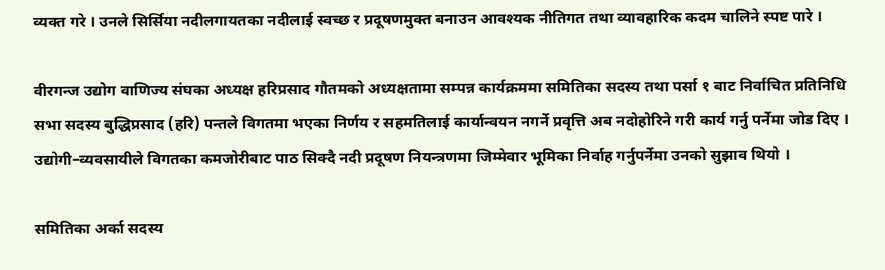व्यक्त गरे । उनले सिर्सिया नदीलगायतका नदीलाई स्वच्छ र प्रदूषणमुक्त बनाउन आवश्यक नीतिगत तथा व्यावहारिक कदम चालिने स्पष्ट पारे ।

वीरगन्ज उद्योग वाणिज्य संघका अध्यक्ष हरिप्रसाद गौतमको अध्यक्षतामा सम्पन्न कार्यक्रममा समितिका सदस्य तथा पर्सा १ बाट निर्वाचित प्रतिनिधि सभा सदस्य बुद्धिप्रसाद (हरि) पन्तले विगतमा भएका निर्णय र सहमतिलाई कार्यान्वयन नगर्ने प्रवृत्ति अब नदोहोरिने गरी कार्य गर्नु पर्नेमा जोड दिए । उद्योगी–व्यवसायीले विगतका कमजोरीबाट पाठ सिक्दै नदी प्रदूषण नियन्त्रणमा जिम्मेवार भूमिका निर्वाह गर्नुपर्नेमा उनको सुझाव थियो ।

समितिका अर्का सदस्य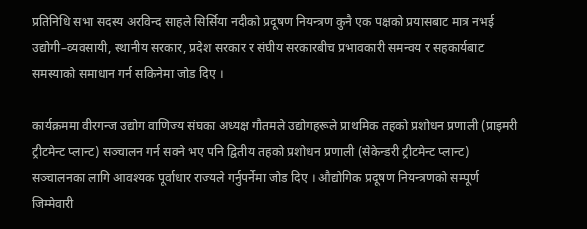प्रतिनिधि सभा सदस्य अरविन्द साहले सिर्सिया नदीको प्रदूषण नियन्त्रण कुनै एक पक्षको प्रयासबाट मात्र नभई उद्योगी–व्यवसायी, स्थानीय सरकार, प्रदेश सरकार र संघीय सरकारबीच प्रभावकारी समन्वय र सहकार्यबाट समस्याको समाधान गर्न सकिनेमा जोड दिए ।

कार्यक्रममा वीरगन्ज उद्योग वाणिज्य संघका अध्यक्ष गौतमले उद्योगहरूले प्राथमिक तहको प्रशोधन प्रणाली (प्राइमरी ट्रीटमेन्ट प्लान्ट) सञ्चालन गर्न सक्ने भए पनि द्वितीय तहको प्रशोधन प्रणाली (सेकेन्डरी ट्रीटमेन्ट प्लान्ट) सञ्चालनका लागि आवश्यक पूर्वाधार राज्यले गर्नुपर्नेमा जोड दिए । औद्योगिक प्रदूषण नियन्त्रणको सम्पूर्ण जिम्मेवारी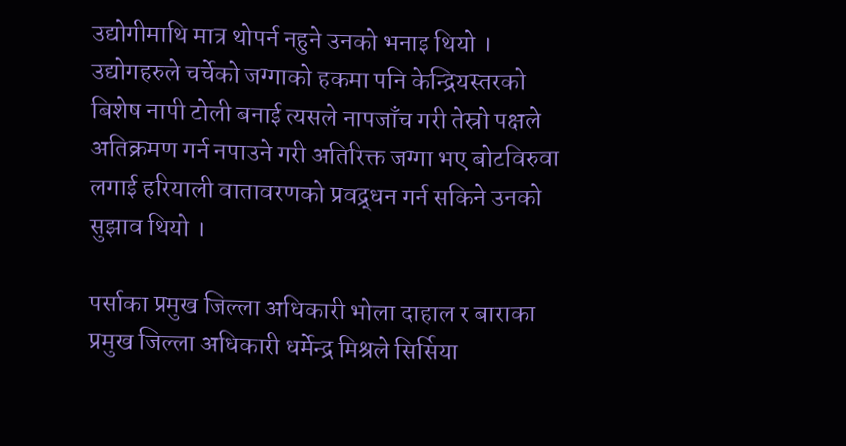उद्योगीमाथि मात्र थोपर्न नहुने उनको भनाइ थियो । उद्योगहरुले चर्चेको जग्गाको हकमा पनि केन्द्रियस्तरको बिशेष नापी टोली बनाई त्यसले नापजाँच गरी तेस्रो पक्षले अतिक्रमण गर्न नपाउने गरी अतिरिक्त जग्गा भए बोटविरुवा लगाई हरियाली वातावरणको प्रवद्र्धन गर्न सकिने उनको सुझाव थियो ।

पर्साका प्रमुख जिल्ला अधिकारी भोला दाहाल र बाराका प्रमुख जिल्ला अधिकारी धर्मेन्द्र मिश्रले सिर्सिया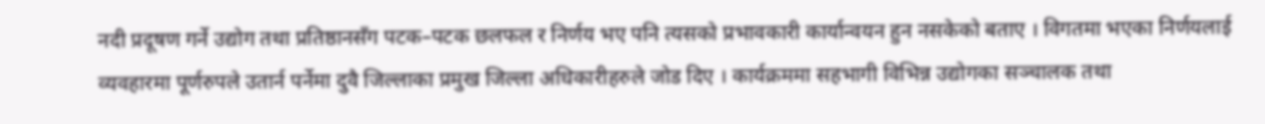नदी प्रदूषण गर्ने उद्योग तथा प्रतिष्ठानसँग पटक–पटक छलफल र निर्णय भए पनि त्यसको प्रभावकारी कार्यान्वयन हुन नसकेको बताए । विगतमा भएका निर्णयलाई व्यवहारमा पूर्णरुपले उतार्न पर्नेमा दुवै जिल्लाका प्रमुख जिल्ला अधिकारीहरुले जोड दिए । कार्यक्रममा सहभागी विभिन्न उद्योगका सञ्चालक तथा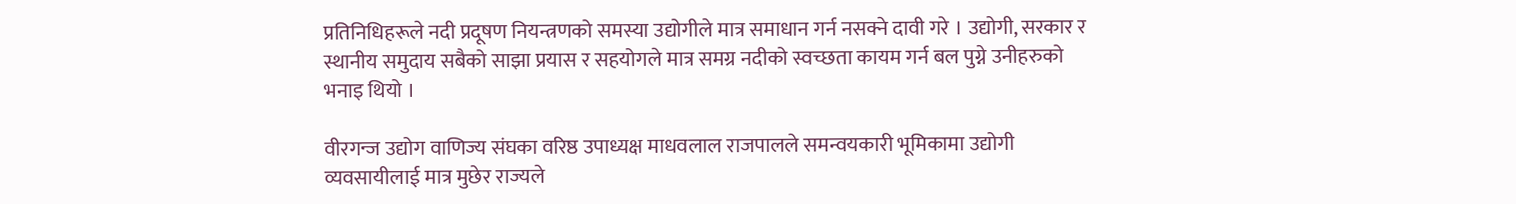प्रतिनिधिहरूले नदी प्रदूषण नियन्त्रणको समस्या उद्योगीले मात्र समाधान गर्न नसक्ने दावी गरे । उद्योगी, सरकार र स्थानीय समुदाय सबैको साझा प्रयास र सहयोगले मात्र समग्र नदीको स्वच्छता कायम गर्न बल पुग्ने उनीहरुको भनाइ थियो ।

वीरगन्ज उद्योग वाणिज्य संघका वरिष्ठ उपाध्यक्ष माधवलाल राजपालले समन्वयकारी भूमिकामा उद्योगी व्यवसायीलाई मात्र मुछेर राज्यले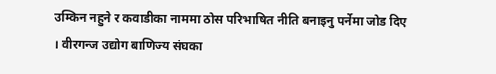उम्किन नहुने र कवाडीका नाममा ठोस परिभाषित नीति बनाइनु पर्नेमा जोड दिए । वीरगन्ज उद्योग बाणिज्य संघका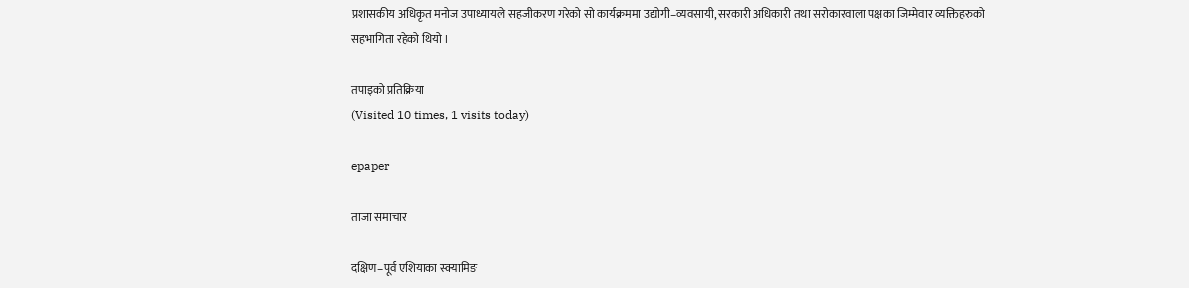प्रशासकीय अधिकृत मनोज उपाध्यायले सहजीकरण गरेको सो कार्यक्रममा उद्योगी–व्यवसायी, सरकारी अधिकारी तथा सरोकारवाला पक्षका जिम्मेवार व्यक्तिहरुको सहभागिता रहेको थियो ।

तपाइको प्रतिक्रिया
(Visited 10 times, 1 visits today)

epaper

ताजा समाचार

दक्षिण–पूर्व एशियाका स्क्यामिङ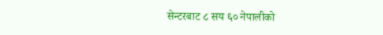सेन्टरबाट ८ सय ६० नेपालीको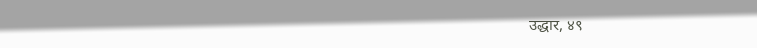उद्धार, ४९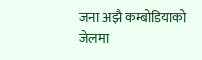जना अझै कम्बोडियाको जेलमा